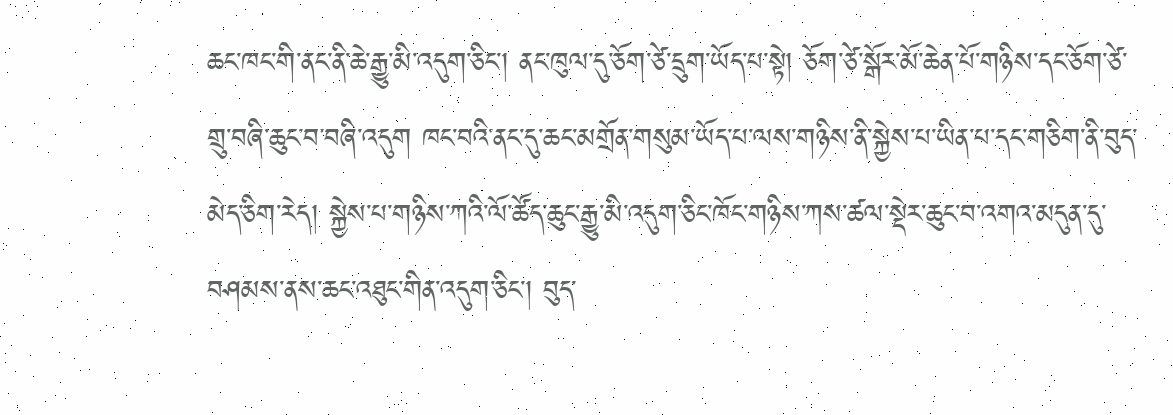ཆང་ཁང་གི་ནང་ནི་ཆེ་རྒྱུ་མི་འདུག་ཅིང་། ནང་ཁུལ་དུ་ཅོག་ཙེ་དྲུག་ཡོད་པ་སྟེ། ཅོག་ཙེ་སྒོར་མོ་ཆེན་པོ་གཉིས་དང་ཅོག་ཙེ་གྲུ་བཞི་ཆུང་བ་བཞི་འདུག ཁང་བའི་ནང་དུ་ཆང་མགྲོན་གསུམ་ཡོད་པ་ལས་གཉིས་ནི་སྐྱེས་པ་ཡིན་པ་དང་གཅིག་ནི་བུད་མེད་ཅིག་རེད། སྐྱེས་པ་གཉིས་ཀའི་ལོ་ཚོད་ཆུང་རྒྱུ་མི་འདུག་ཅིང་ཁོང་གཉིས་ཀས་ཚལ་སྡེར་ཆུང་བ་འགའ་མདུན་དུ་བཤམས་ནས་ཆང་འཐུང་གིན་འདུག་ཅིང་། བུད་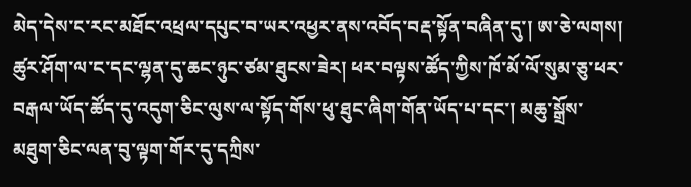མེད་དེས་ང་རང་མཐོང་འཕྲལ་དཔུང་བ་ཡར་འཕྱར་ནས་འབོད་བརྡ་སྟོན་བཞིན་དུ་། ཨ་ཅེ་ལགས། ཚུར་ཤོག་ལ་ང་དང་ལྷན་དུ་ཆང་ཉུང་ཙམ་ཐུངས་ཟེར། ཕར་བལྟས་ཚོད་ཀྱིས་ཁོ་མོ་ལོ་སུམ་ཅུ་ཕར་བརྒལ་ཡོད་ཚོད་དུ་འདུག་ཅིང་ལུས་ལ་སྟོད་གོས་ཕུ་ཐུང་ཞིག་གོན་ཡོད་པ་དང་། མཆུ་སྒྲོས་མཐུག་ཅིང་ལན་བུ་ལྟག་གོར་དུ་དཀྲིས་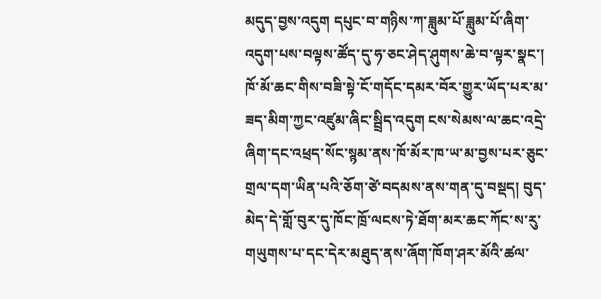མདུད་བྱས་འདུག དཔུང་བ་གཉིས་ཀ་ཟླུམ་པོ་ཟླུམ་པོ་ཞིག་འདུག་པས་བལྟས་ཚོད་དུ་ཧ་ཅང་ཤེད་ཤུགས་ཆེ་བ་ལྟར་སྣང་། ཁོ་མོ་ཆང་གིས་བཟི་སྟེ་ངོ་གདོང་དམར་བོར་གྱུར་ཡོད་པར་མ་ཟད་མིག་ཀྱང་འཛུམ་ཞིང་སྦྲིད་འདུག ངས་སེམས་ལ་ཆང་འདྲེ་ཞིག་དང་འཕྲད་སོང་སྙམ་ནས་ཁོ་མོར་ཁ་ཡ་མ་བྱས་པར་ཅུང་གྲལ་དག་ཡིན་པའི་ཅོག་ཙེ་བདམས་ནས་གན་དུ་བསྡད། བུད་མེད་དེ་གློ་བུར་དུ་ཁོང་ཁྲོ་ལངས་ཏེ་ཐོག་མར་ཆང་ཀོང་ས་རུ་གཡུགས་པ་དང་དེར་མཐུད་ནས་ཞོག་ཁོག་ཤར་མོའི་ཚལ་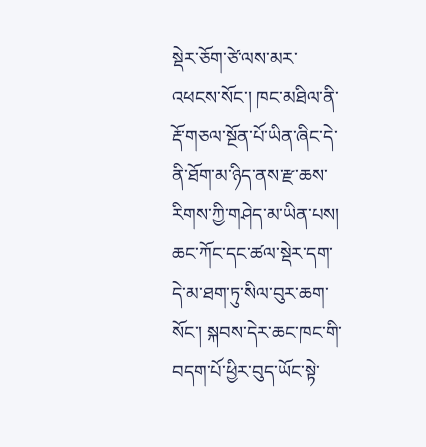སྡེར་ཅོག་ཙེ་ལས་མར་འཕངས་སོང་། ཁང་མཐིལ་ནི་རྡོ་གཅལ་སྔོན་པོ་ཡིན་ཞིང་དེ་ནི་ཐོག་མ་ཉིད་ནས་རྫ་ཆས་རིགས་ཀྱི་གཤེད་མ་ཡིན་པས། ཆང་ཀོང་དང་ཚལ་སྡེར་དག་དེ་མ་ཐག་ཏུ་སིལ་བུར་ཆག་སོང་། སྐབས་དེར་ཆང་ཁང་གི་བདག་པོ་ཕྱིར་བུད་ཡོང་སྟེ་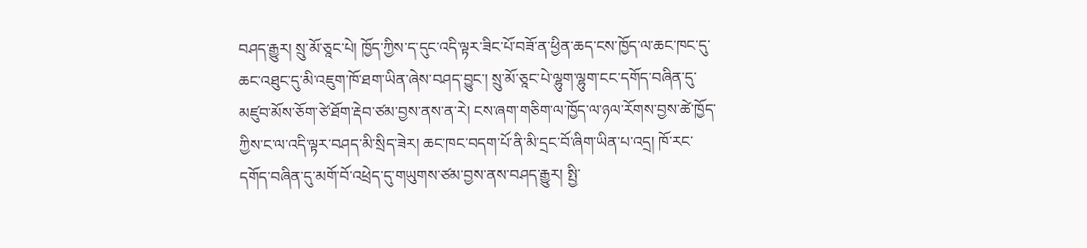བཤད་རྒྱུར། སྲུ་མོ་ཅཱང་པེ། ཁྱོད་ཀྱིས་ད་དུང་འདི་ལྟར་ཟིང་པོ་བཟོ་ན་ཕྱིན་ཆད་ངས་ཁྱོད་ལ་ཆང་ཁང་དུ་ཆང་འཐུང་དུ་མི་འཇུག་ཁོ་ཐག་ཡིན་ཞེས་བཤད་བྱུང་། སྲུ་མོ་ཅཱང་པེ་ལྷུག་ལྷུག་ངང་དགོད་བཞིན་དུ་མཛུབ་མོས་ཅོག་ཙེ་ཐོག་རྡེབ་ཙམ་བྱས་ནས་ན་རེ། ངས་ཞག་གཅིག་ལ་ཁྱོད་ལ་ཉལ་རོགས་བྱས་ཚེ་ཁྱོད་ཀྱིས་ང་ལ་འདི་ལྟར་བཤད་མི་སྲིད་ཟེར། ཆང་ཁང་བདག་པོ་ནི་མི་དྲང་བོ་ཞིག་ཡིན་པ་འདྲ། ཁོ་རང་དགོད་བཞིན་དུ་མགོ་བོ་འཕྲེད་དུ་གཡུགས་ཙམ་བྱས་ནས་བཤད་རྒྱུར། སྤྱི་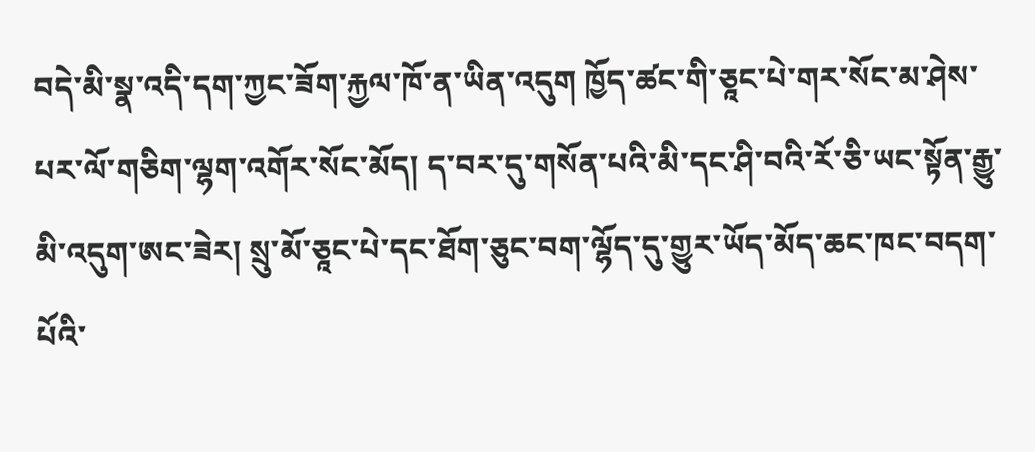བདེ་མི་སྣ་འདི་དག་ཀྱང་ཟོག་རྐྱལ་ཁོ་ན་ཡིན་འདུག ཁྱོད་ཚང་གི་ཅཱང་པེ་གར་སོང་མ་ཤེས་པར་ལོ་གཅིག་ལྷག་འགོར་སོང་མོད། ད་བར་དུ་གསོན་པའི་མི་དང་ཤི་བའི་རོ་ཅི་ཡང་སྟོན་རྒྱུ་མི་འདུག་ཨང་ཟེར། སྲུ་མོ་ཅཱང་པེ་དང་ཐོག་ཅུང་བག་ལྷོད་དུ་གྱུར་ཡོད་མོད་ཆང་ཁང་བདག་པོའི་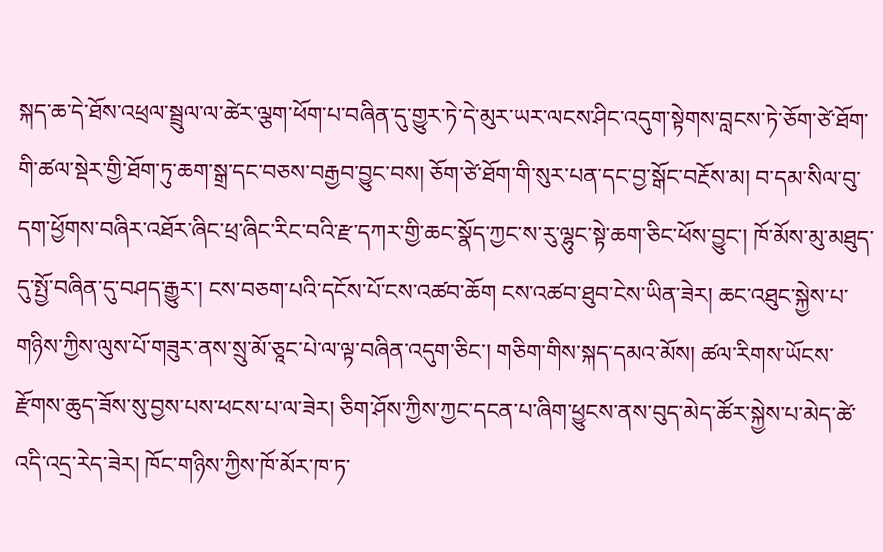སྐད་ཆ་དེ་ཐོས་འཕྲལ་སྦྲུལ་ལ་ཚེར་ལྕག་ཕོག་པ་བཞིན་དུ་གྱུར་ཏེ་དེ་མུར་ཡར་ལངས་ཤིང་འདུག་སྟེགས་བླངས་ཏེ་ཅོག་ཙེ་ཐོག་གི་ཚལ་སྡེར་གྱི་ཐོག་ཏུ་ཆག་སྒྲ་དང་བཅས་བརྒྱབ་བྱུང་བས། ཅོག་ཙེ་ཐོག་གི་སུར་པན་དང་བྱ་སྒོང་བརྔོས་མ། བ་དམ་སིལ་བུ་དག་ཕྱོགས་བཞིར་འཐོར་ཞིང་ཕྲ་ཞིང་རིང་བའི་རྫ་དཀར་གྱི་ཆང་སྣོད་ཀྱང་ས་རུ་ལྷུང་སྟེ་ཆག་ཅིང་ཕོས་བྱུང་། ཁོ་མོས་མུ་མཐུད་དུ་སྤྱོ་བཞིན་དུ་བཤད་རྒྱུར་། ངས་བཅག་པའི་དངོས་པོ་ངས་འཚབ་ཆོག ངས་འཚབ་ཐུབ་ངེས་ཡིན་ཟེར། ཆང་འཐུང་སྐྱེས་པ་གཉིས་ཀྱིས་ལུས་པོ་གཟུར་ནས་སྲུ་མོ་ཅཱང་པེ་ལ་ལྟ་བཞིན་འདུག་ཅིང་། གཅིག་གིས་སྐད་དམའ་མོས། ཚལ་རིགས་ཡོངས་རྫོགས་ཆུད་ཟོས་སུ་བྱས་པས་ཕངས་པ་ལ་ཟེར། ཅིག་ཤོས་ཀྱིས་ཀྱང་དངན་པ་ཞིག་ཕྱུངས་ནས་བུད་མེད་ཚོར་སྐྱེས་པ་མེད་ཚེ་འདི་འདྲ་རེད་ཟེར། ཁོང་གཉིས་ཀྱིས་ཁོ་མོར་ཁ་ཏ་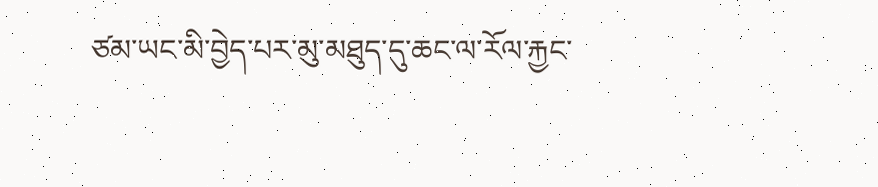ཙམ་ཡང་མི་བྱེད་པར་མུ་མཐུད་དུ་ཆང་ལ་རོལ་རྐྱང་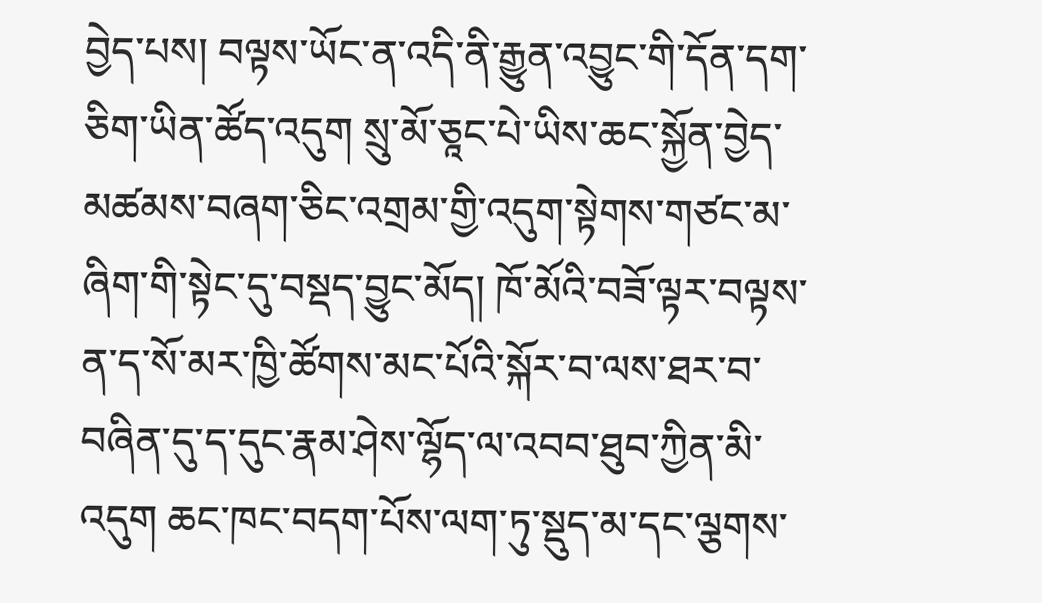བྱེད་པས། བལྟས་ཡོང་ན་འདི་ནི་རྒྱུན་འབྱུང་གི་དོན་དག་ཅིག་ཡིན་ཚོད་འདུག སྲུ་མོ་ཅཱང་པེ་ཡིས་ཆང་སྐྱོན་བྱེད་མཚམས་བཞག་ཅིང་འགྲམ་གྱི་འདུག་སྟེགས་གཙང་མ་ཞིག་གི་སྟེང་དུ་བསྡད་བྱུང་མོད། ཁོ་མོའི་བཟོ་ལྟར་བལྟས་ན་ད་སོ་མར་ཁྱི་ཚོགས་མང་པོའི་སྐོར་བ་ལས་ཐར་བ་བཞིན་དུ་ད་དུང་རྣམ་ཤེས་ལྷོད་ལ་འབབ་ཐུབ་ཀྱིན་མི་འདུག ཆང་ཁང་བདག་པོས་ལག་ཏུ་སྡུད་མ་དང་ལྕགས་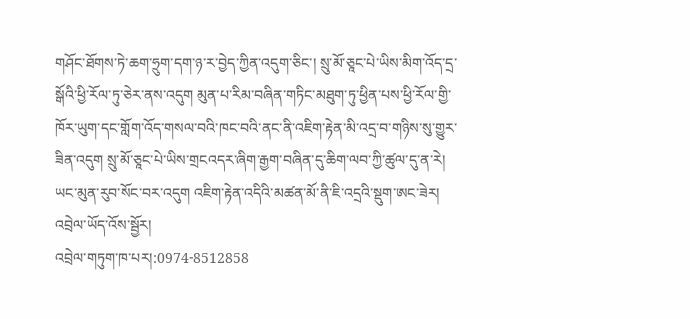གཤོང་ཐོགས་ཏེ་ཆག་ཧྲུག་དག་ཉ་ར་བྱེད་ཀྱིན་འདུག་ཅིང་། སྲུ་མོ་ཅཱང་པེ་ཡིས་མིག་འོད་དྲ་སྒོའི་ཕྱི་རོལ་ཏུ་ཅེར་ནས་འདུག མུན་པ་རིམ་བཞིན་གཏིང་མཐུག་ཏུ་ཕྱིན་པས་ཕྱི་རོལ་གྱི་ཁོར་ཡུག་དང་གློག་འོད་གསལ་བའི་ཁང་བའི་ནང་ནི་འཇིག་རྟེན་མི་འདྲ་བ་གཉིས་སུ་གྱུར་ཟིན་འདུག སྲུ་མོ་ཅཱང་པེ་ཡིས་གྲངའདར་ཞིག་རྒྱག་བཞིན་དུ་ཆིག་ལབ་ཀྱི་ཚུལ་དུ་ན་རེ། ཡང་མུན་རུབ་སོང་བར་འདུག འཇིག་རྟེན་འདིའི་མཚན་མོ་ནི་ཇི་འདྲའི་སྡུག་ཨང་ཟེར།
འབྲེལ་ཡོད་འོས་སྦྱོར།
འབྲེལ་གཏུག་ཁ་པར།:0974-8512858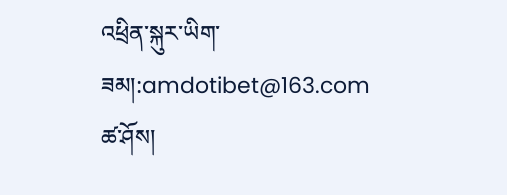འཕྲིན་སྐུར་ཡིག་ཟམ།:amdotibet@163.com
ཚ་ཤོས།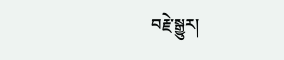བརྗེ་སྒྱུར།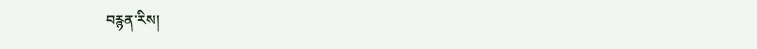བརྙན་རིས།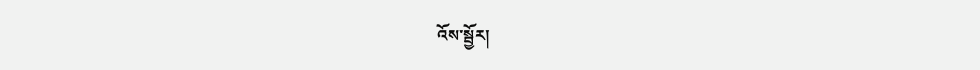འོས་སྦྱོར།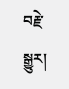བརྗེ་སྒྱུར།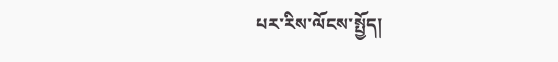པར་རིས་ལོངས་སྤྱོད།